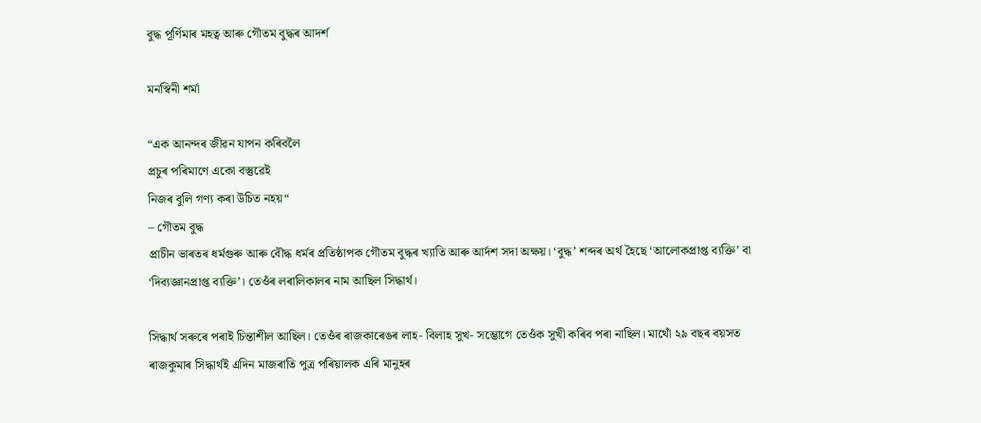বুদ্ধ পূৰ্ণিমাৰ মহত্ব আৰু গৌতম বুদ্ধৰ আদৰ্শ

মনস্বিনী শৰ্মা

“এক আনন্দৰ জীৱন যাপন কৰিবলৈ
প্ৰচুৰ পৰিমাণে একো বস্তুৱেই
নিজৰ বুলি গণ্য কৰা উচিত নহয়“
– গৌতম বুদ্ধ
প্ৰাচীন ভাৰতৰ ধৰ্মগুৰু আৰু বৌদ্ধ ধৰ্মৰ প্ৰতিষ্ঠাপক গৌতম বুদ্ধৰ খ্যাতি আৰু আৰ্দশ সদা অক্ষয়। ‘বুদ্ধ’ শব্দৰ অৰ্থ হৈছে ‘আলোকপ্ৰাপ্ত ব্যক্তি’ বা ‘দিব্যজ্ঞানপ্ৰাপ্ত ব্যক্তি’। তেওঁৰ লৰালিকালৰ নাম আছিল সিদ্ধাৰ্থ।

সিদ্ধাৰ্থ সৰুৰে পৰাই চিন্তাশীল আছিল। তেওঁৰ ৰাজকাৰেঙৰ লাহ- বিলাহ সুখ- সম্ভোগে তেওঁক সুখী কৰিব পৰা নাছিল। মাথোঁ ২৯ বছৰ বয়সত ৰাজকুমাৰ সিদ্ধাৰ্থই এদিন মাজৰাতি পুত্ৰ পৰিয়ালক এৰি মানুহৰ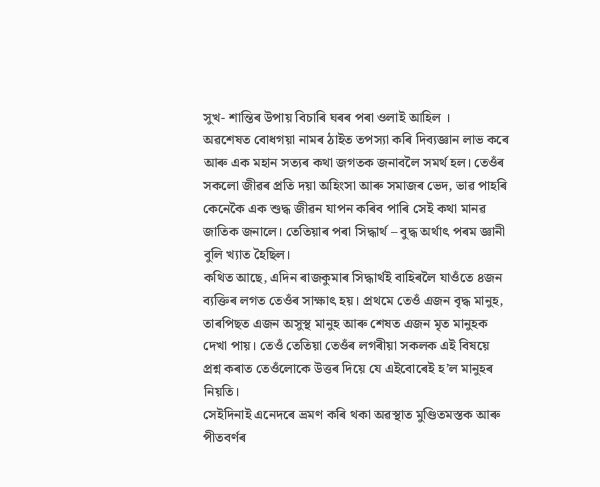সুখ- শান্তিৰ উপায় বিচাৰি ঘৰৰ পৰা ওলাই আহিল ।
অৱশেষত বোধগয়া নামৰ ঠাইত তপস্যা কৰি দিব্যজ্ঞান লাভ কৰে আৰু এক মহান সত্যৰ কথা জগতক জনাবলৈ সমৰ্থ হল। তেওঁৰ সকলো জীৱৰ প্ৰতি দয়া অহিংসা আৰু সমাজৰ ভেদ, ভাৱ পাহৰি কেনেকৈ এক শুদ্ধ জীৱন যাপন কৰিব পাৰি সেই কথা মানৱ জাতিক জনালে। তেতিয়াৰ পৰা সিদ্ধাৰ্থ – বুদ্ধ অৰ্থাৎ পৰম জ্ঞানী বুলি খ্যাত হৈছিল।
কথিত আছে, এদিন ৰাজকুমাৰ সিদ্ধাৰ্থই বাহিৰলৈ যাওঁতে ৪জন ব্যক্তিৰ লগত তেওঁৰ সাক্ষাৎ হয়। প্ৰথমে তেওঁ এজন বৃদ্ধ মানুহ, তাৰপিছত এজন অসুস্থ মানুহ আৰু শেষত এজন মৃত মানুহক দেখা পায়। তেওঁ তেতিয়া তেওঁৰ লগৰীয়া সকলক এই বিষয়ে প্ৰশ্ন কৰাত তেওঁলোকে উত্তৰ দিয়ে যে এইবোৰেই হ’ল মানুহৰ নিয়তি।
সেইদিনাই এনেদৰে ভ্ৰমণ কৰি থকা অৱস্থাত মুণ্ডিতমস্তক আৰু পীতবৰ্ণৰ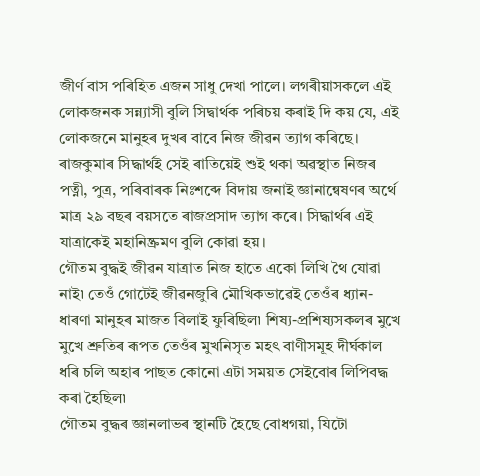জীৰ্ণ বাস পৰিহিত এজন সাধু দেখা পালে। লগৰীয়াসকলে এই লোকজনক সন্ন্যাসী বুলি সিদ্বাৰ্থক পৰিচয় কৰাই দি কয় যে, এই লোকজনে মানুহৰ দুখৰ বাবে নিজ জীৱন ত্যাগ কৰিছে। ৰাজকুমাৰ সিদ্ধাৰ্থই সেই ৰাতিয়েই শুই থকা অৱস্থাত নিজৰ পত্নী, পুত্ৰ, পৰিবাৰক নিঃশব্দে বিদায় জনাই জ্ঞানান্বেষণৰ অৰ্থে মাত্ৰ ২৯ বছৰ বয়সতে ৰাজপ্ৰসাদ ত্যাগ কৰে। সিদ্ধাৰ্থৰ এই যাত্ৰাকেই মহানিষ্ক্ৰমণ বুলি কোৱা হয়।
গৌতম বুদ্ধই জীৱন যাত্ৰাত নিজ হাতে একো লিখি থৈ যোৱা নাই৷ তেওঁ গোটেই জীৱনজুৰি মৌখিকভাৱেই তেওঁৰ ধ্যান-ধাৰণা মানুহৰ মাজত বিলাই ফুৰিছিল৷ শিষ্য-প্ৰশিষ্যসকলৰ মুখে মুখে শ্ৰুতিৰ ৰূপত তেওঁৰ মুখনিসৃত মহৎ বাণীসমূহ দীৰ্ঘকাল ধৰি চলি অহাৰ পাছত কোনো এটা সময়ত সেইবোৰ লিপিবদ্ধ কৰা হৈছিল৷
গৌতম বুদ্ধৰ জ্ঞানলাভৰ স্থানটি হৈছে বোধগয়া, যিটো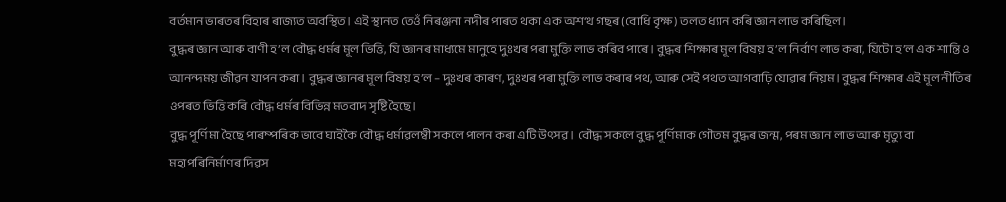বৰ্তমান ভাৰতৰ বিহাৰ ৰাজ্যত অবস্থিত। এই স্থানত তেওঁ নিৰঞ্জনা নদীৰ পাৰত থকা এক অশত্থ গছৰ (বোধি বৃক্ষ) তলত ধ্যান কৰি জ্ঞান লাভ কৰিছিল।
বুদ্ধৰ জ্ঞান আৰু বাণী হ’ল বৌদ্ধ ধৰ্মৰ মূল ভিত্তি, যি জ্ঞানৰ মাধ্যমে মানুহে দুঃখৰ পৰা মুক্তি লাভ কৰিব পাৰে। বুদ্ধৰ শিক্ষাৰ মূল বিষয় হ’ল নির্বাণ লাভ কৰা, যিটো হ’ল এক শান্তি ও আনন্দময় জীৱন যাপন কৰা। বুদ্ধৰ জ্ঞানৰ মূল বিষয় হ’ল – দুঃখৰ কাৰণ, দুঃখৰ পৰা মুক্তি লাভ কৰাৰ পথ, আৰু সেই পথত আগবাঢ়ি যোৱাৰ নিয়ম। বুদ্ধৰ শিক্ষাৰ এই মূল নীতিৰ ওপৰত ভিত্তি কৰি বৌদ্ধ ধৰ্মৰ বিভিন্ন মতবাদ সৃষ্টি হৈছে।
বুদ্ধ পূৰ্ণিমা হৈছে পাৰম্পৰিক ভাবে ঘাইকৈ বৌদ্ধ ধৰ্মাৱলম্বী সকলে পালন কৰা এটি উৎসৱ। বৌদ্ধ সকলে বুদ্ধ পূৰ্ণিমাক গৌতম বুদ্ধৰ জন্ম, পৰম জ্ঞান লাভ আৰু মৃত্যু বা মহাপৰিনিৰ্মাণৰ দিৱস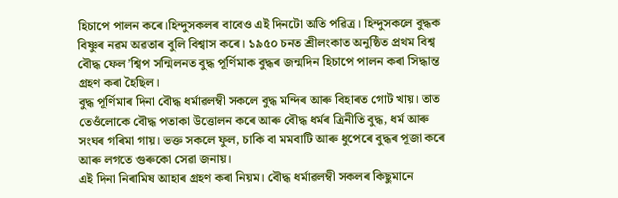হিচাপে পালন কৰে।হিন্দুসকলৰ বাবেও এই দিনটো অতি পৱিত্ৰ। হিন্দুসকলে বুদ্ধক বিষ্ণুৰ নৱম অৱতাৰ বুলি বিশ্বাস কৰে। ১৯৫০ চনত শ্ৰীলংকাত অনুষ্ঠিত প্ৰথম বিশ্ব বৌদ্ধ ফেল’শ্বিপ সন্মিলনত বুদ্ধ পূৰ্ণিমাক বুদ্ধৰ জন্মদিন হিচাপে পালন কৰা সিদ্ধান্ত গ্ৰহণ কৰা হৈছিল।
বুদ্ধ পূৰ্ণিমাৰ দিনা বৌদ্ধ ধৰ্মাৱলম্বী সকলে বুদ্ধ মন্দিৰ আৰু বিহাৰত গোট খায়। তাত তেওঁলোকে বৌদ্ধ পতাকা উত্তোলন কৰে আৰু বৌদ্ধ ধৰ্মৰ ত্ৰিনীতি বুদ্ধ, ধৰ্ম আৰু সংঘৰ গৰিমা গায়। ভক্ত সকলে ফুল, চাকি বা মমবাটি আৰু ধুপেৰে বুদ্ধৰ পূজা কৰে আৰু লগতে গুৰুকো সেৱা জনায়।
এই দিনা নিৰামিষ আহাৰ গ্ৰহণ কৰা নিয়ম। বৌদ্ধ ধৰ্মাৱলম্বী সকলৰ কিছুমানে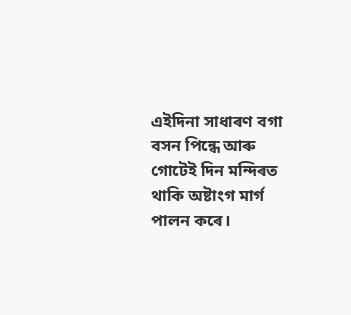এইদিনা সাধাৰণ বগা বসন পিন্ধে আৰু গোটেই দিন মন্দিৰত থাকি অষ্টাংগ মাৰ্গ পালন কৰে।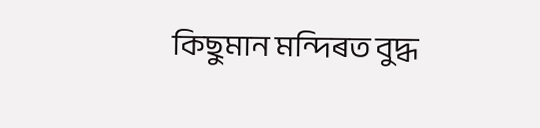কিছুমান মন্দিৰত বুদ্ধ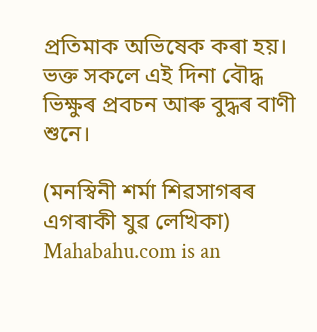প্ৰতিমাক অভিষেক কৰা হয়। ভক্ত সকলে এই দিনা বৌদ্ধ ভিক্ষুৰ প্ৰবচন আৰু বুদ্ধৰ বাণী শুনে।

(মনস্বিনী শৰ্মা শিৱসাগৰৰ এগৰাকী যুৱ লেখিকা)
Mahabahu.com is an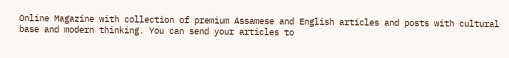Online Magazine with collection of premium Assamese and English articles and posts with cultural base and modern thinking. You can send your articles to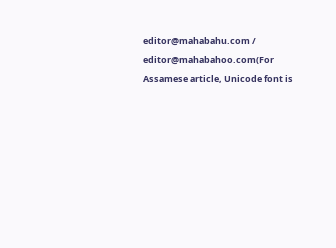editor@mahabahu.com / editor@mahabahoo.com(For Assamese article, Unicode font is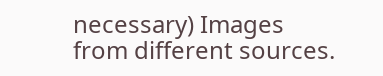necessary) Images from different sources.